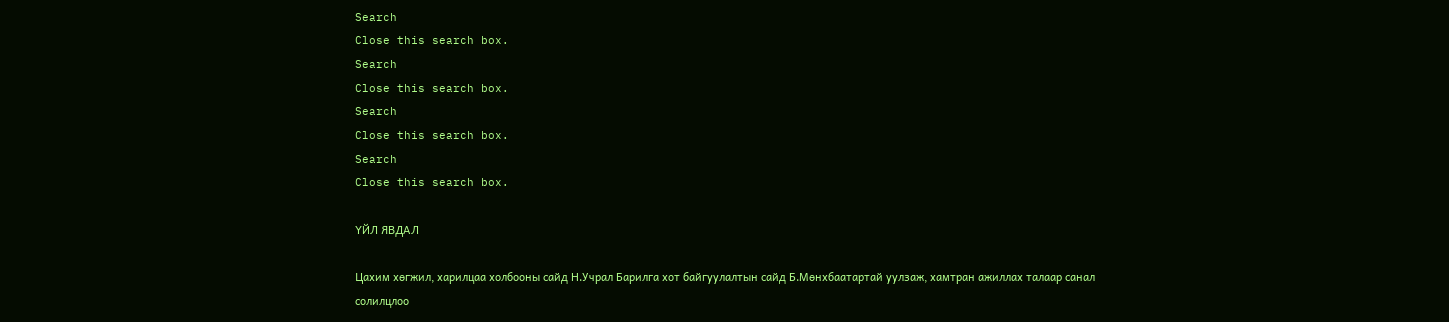Search
Close this search box.
Search
Close this search box.
Search
Close this search box.
Search
Close this search box.

ҮЙЛ ЯВДАЛ

Цахим хөгжил, харилцаа холбооны сайд Н.Учрал Барилга хот байгуулалтын сайд Б.Мөнхбаатартай уулзаж, хамтран ажиллах талаар санал солилцлоо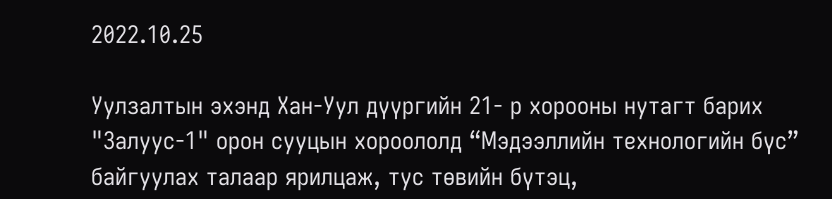2022.10.25

Уулзалтын эхэнд Хан-Уул дүүргийн 21- р хорооны нутагт барих "Залуус-1" орон сууцын хороололд “Мэдээллийн технологийн бүс” байгуулах талаар ярилцаж, тус төвийн бүтэц,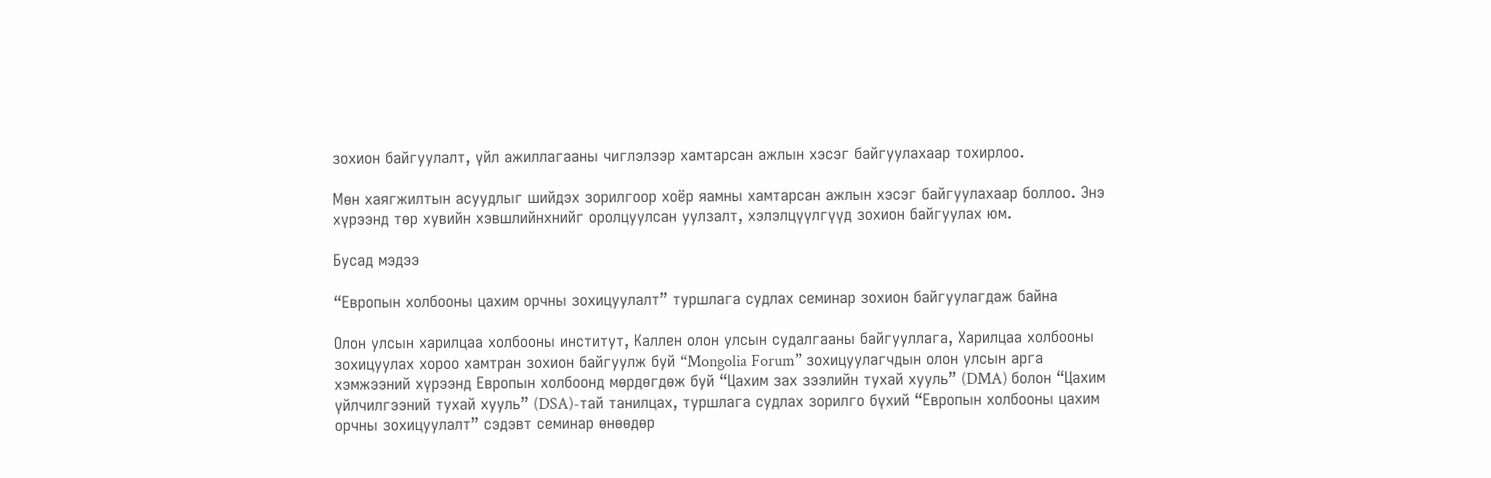зохион байгуулалт, үйл ажиллагааны чиглэлээр хамтарсан ажлын хэсэг байгуулахаар тохирлоо.

Мөн хаягжилтын асуудлыг шийдэх зорилгоор хоёр яамны хамтарсан ажлын хэсэг байгуулахаар боллоо. Энэ хүрээнд төр хувийн хэвшлийнхнийг оролцуулсан уулзалт, хэлэлцүүлгүүд зохион байгуулах юм.

Бусад мэдээ

“Европын холбооны цахим орчны зохицуулалт” туршлага судлах семинар зохион байгуулагдаж байна

Олон улсын харилцаа холбооны институт, Каллен олон улсын судалгааны байгууллага, Харилцаа холбооны зохицуулах хороо хамтран зохион байгуулж буй “Mongolia Forum” зохицуулагчдын олон улсын арга хэмжээний хүрээнд Европын холбоонд мөрдөгдөж буй “Цахим зах зээлийн тухай хууль” (DMA) болон “Цахим үйлчилгээний тухай хууль” (DSA)-тай танилцах, туршлага судлах зорилго бүхий “Европын холбооны цахим орчны зохицуулалт” сэдэвт семинар өнөөдөр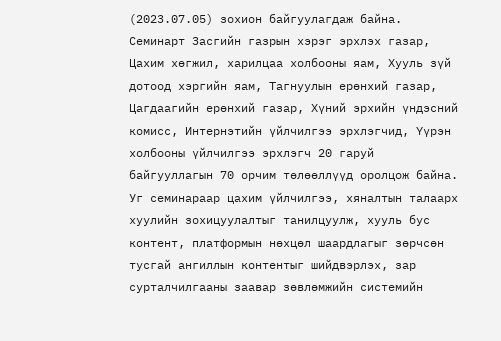(2023.07.05) зохион байгуулагдаж байна. Семинарт Засгийн газрын хэрэг эрхлэх газар, Цахим хөгжил, харилцаа холбооны яам, Хууль зүй дотоод хэргийн яам, Тагнуулын ерөнхий газар, Цагдаагийн ерөнхий газар, Хүний эрхийн үндэсний комисс, Интернэтийн үйлчилгээ эрхлэгчид, Үүрэн холбооны үйлчилгээ эрхлэгч 20 гаруй байгууллагын 70 орчим төлөөллүүд оролцож байна. Уг семинараар цахим үйлчилгээ, хяналтын талаарх хуулийн зохицуулалтыг танилцуулж, хууль бус контент, платформын нөхцөл шаардлагыг зөрчсөн тусгай ангиллын контентыг шийдвэрлэх, зар сурталчилгааны заавар зөвлөмжийн системийн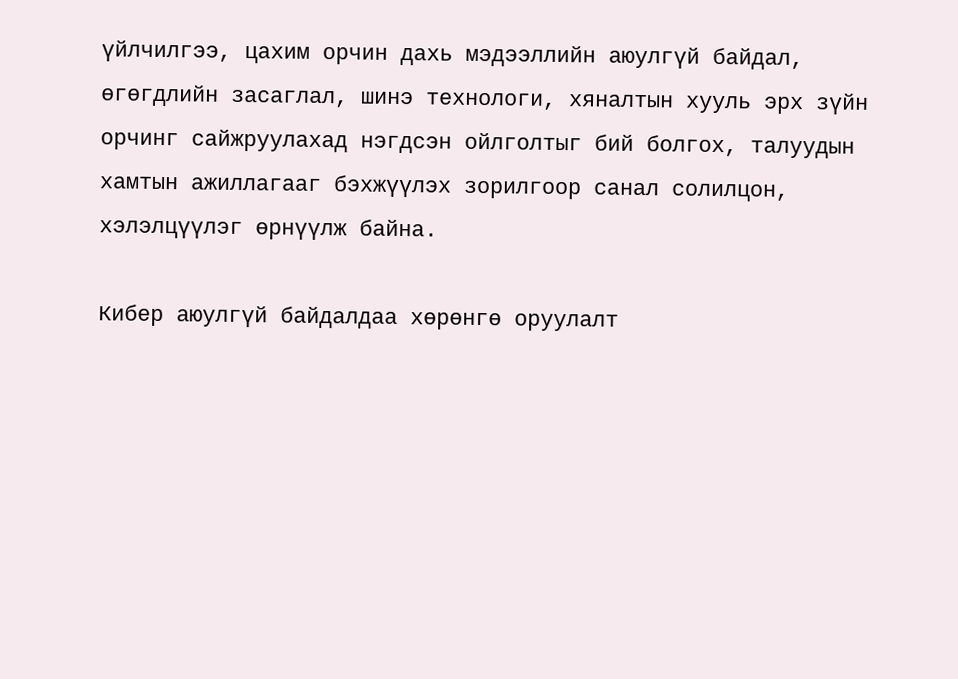үйлчилгээ, цахим орчин дахь мэдээллийн аюулгүй байдал, өгөгдлийн засаглал, шинэ технологи, хяналтын хууль эрх зүйн орчинг сайжруулахад нэгдсэн ойлголтыг бий болгох, талуудын хамтын ажиллагааг бэхжүүлэх зорилгоор санал солилцон, хэлэлцүүлэг өрнүүлж байна.

Кибер аюулгүй байдалдаа хөрөнгө оруулалт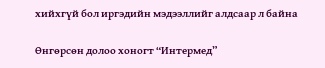хийхгүй бол иргэдийн мэдээллийг алдсаар л байна

Өнгөрсөн долоо хоногт “Интермед”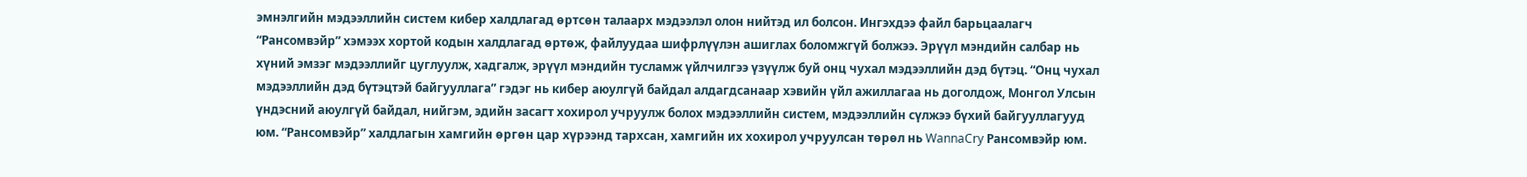эмнэлгийн мэдээллийн систем кибер халдлагад өртсөн талаарх мэдээлэл олон нийтэд ил болсон. Ингэхдээ файл барьцаалагч “Рансомвэйр” хэмээх хортой кодын халдлагад өртөж, файлуудаа шифрлүүлэн ашиглах боломжгүй болжээ. Эрүүл мэндийн салбар нь хүний эмзэг мэдээллийг цуглуулж, хадгалж, эрүүл мэндийн тусламж үйлчилгээ үзүүлж буй онц чухал мэдээллийн дэд бүтэц. “Онц чухал мэдээллийн дэд бүтэцтэй байгууллага” гэдэг нь кибер аюулгүй байдал алдагдсанаар хэвийн үйл ажиллагаа нь доголдож, Монгол Улсын үндэсний аюулгүй байдал, нийгэм, эдийн засагт хохирол учруулж болох мэдээллийн систем, мэдээллийн сүлжээ бүхий байгууллагууд юм. “Рансомвэйр” халдлагын хамгийн өргөн цар хүрээнд тархсан, хамгийн их хохирол учруулсан төрөл нь WannaCry Рансомвэйр юм.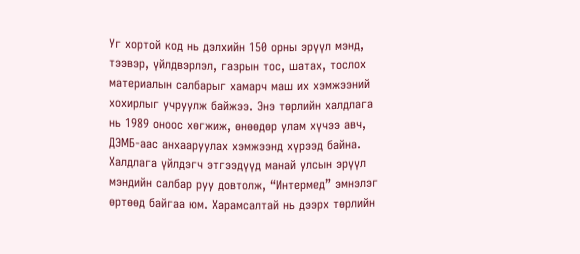Уг хортой код нь дэлхийн 150 орны эрүүл мэнд, тээвэр, үйлдвэрлэл, газрын тос, шатах, тослох материалын салбарыг хамарч маш их хэмжээний хохирлыг учруулж байжээ. Энэ төрлийн халдлага нь 1989 оноос хөгжиж, өнөөдөр улам хүчээ авч, ДЭМБ-аас анхааруулах хэмжээнд хүрээд байна. Халдлага үйлдэгч этгээдүүд манай улсын эрүүл мэндийн салбар руу довтолж, “Интермед” эмнэлэг өртөөд байгаа юм. Харамсалтай нь дээрх төрлийн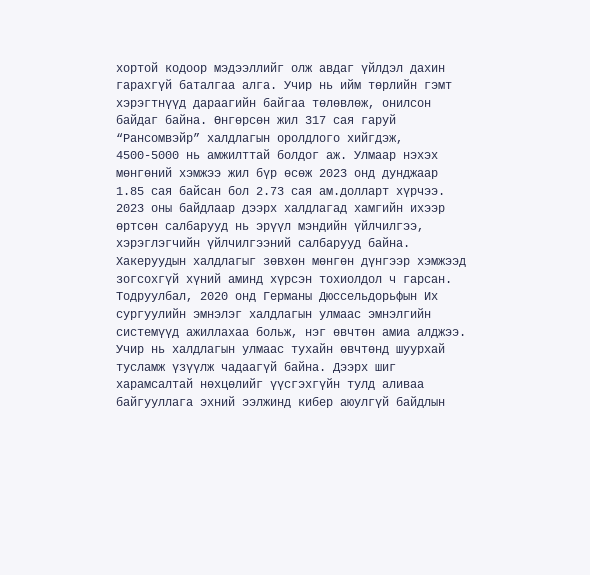хортой кодоор мэдээллийг олж авдаг үйлдэл дахин гарахгүй баталгаа алга. Учир нь ийм төрлийн гэмт хэрэгтнүүд дараагийн байгаа төлөвлөж, онилсон байдаг байна. Өнгөрсөн жил 317 сая гаруй “Рансомвэйр” халдлагын оролдлого хийгдэж, 4500-5000 нь амжилттай болдог аж. Улмаар нэхэх мөнгөний хэмжээ жил бүр өсөж 2023 онд дунджаар 1.85 сая байсан бол 2.73 сая ам.долларт хүрчээ. 2023 оны байдлаар дээрх халдлагад хамгийн ихээр өртсөн салбарууд нь эрүүл мэндийн үйлчилгээ, хэрэглэгчийн үйлчилгээний салбарууд байна. Хакеруудын халдлагыг зөвхөн мөнгөн дүнгээр хэмжээд зогсохгүй хүний аминд хүрсэн тохиолдол ч гарсан. Тодруулбал, 2020 онд Германы Дюссельдорьфын Их сургуулийн эмнэлэг халдлагын улмаас эмнэлгийн системүүд ажиллахаа больж, нэг өвчтөн амиа алджээ. Учир нь халдлагын улмаас тухайн өвчтөнд шуурхай тусламж үзүүлж чадаагүй байна. Дээрх шиг харамсалтай нөхцөлийг үүсгэхгүйн тулд аливаа байгууллага эхний ээлжинд кибер аюулгүй байдлын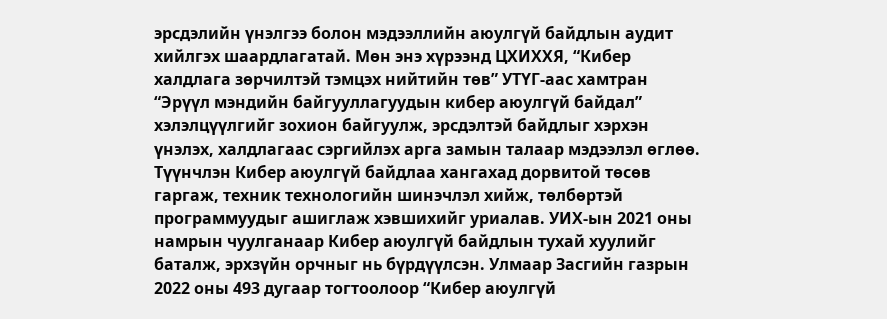эрсдэлийн үнэлгээ болон мэдээллийн аюулгүй байдлын аудит хийлгэх шаардлагатай. Мөн энэ хүрээнд ЦХИХХЯ, “Кибер халдлага зөрчилтэй тэмцэх нийтийн төв” УТҮГ-аас хамтран “Эрүүл мэндийн байгууллагуудын кибер аюулгүй байдал” хэлэлцүүлгийг зохион байгуулж, эрсдэлтэй байдлыг хэрхэн үнэлэх, халдлагаас сэргийлэх арга замын талаар мэдээлэл өглөө. Түүнчлэн Кибер аюулгүй байдлаа хангахад дорвитой төсөв гаргаж, техник технологийн шинэчлэл хийж, төлбөртэй программуудыг ашиглаж хэвшихийг уриалав. УИХ-ын 2021 оны намрын чуулганаар Кибер аюулгүй байдлын тухай хуулийг баталж, эрхзүйн орчныг нь бүрдүүлсэн. Улмаар Засгийн газрын 2022 оны 493 дугаар тогтоолоор “Кибер аюулгүй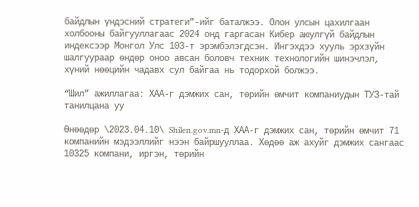байдлын үндэсний стратеги”-ийг баталжээ. Олон улсын цахилгаан холбооны байгууллагаас 2024 онд гаргасан Кибер аюулгүй байдлын индексээр Монгол Улс 103-т эрэмбэлэгдсэн. Ингэхдээ хууль эрхзүйн шалгуураар өндөр оноо авсан боловч техник технологийн шинэчлэл, хүний нөөцийн чадавх сул байгаа нь тодорхой болжээ.

“Шил” ажиллагаа: ХАА-г дэмжих сан, төрийн өмчит компаниудын ТУЗ-тай танилцана уу

Өнөөдөр \2023.04.10\ Shilen.gov.mn-д ХАА-г дэмжих сан, төрийн өмчит 71 компанийн мэдээллийг нээн байршууллаа. Хөдөө аж ахуйг дэмжих сангаас 10325 компани, иргэн, төрийн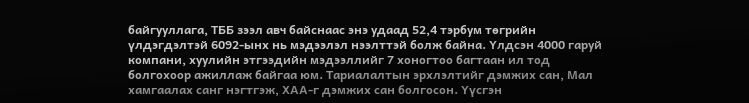байгууллага, ТББ зээл авч байснаас энэ удаад 52,4 тэрбум төгрийн үлдэгдэлтэй 6092-ынх нь мэдээлэл нээлттэй болж байна. Үлдсэн 4000 гаруй компани, хуулийн этгээдийн мэдээллийг 7 хоногтоо багтаан ил тод болгохоор ажиллаж байгаа юм. Тариалалтын эрхлэлтийг дэмжих сан, Мал хамгаалах санг нэгтгэж, ХАА-г дэмжих сан болгосон. Үүсгэн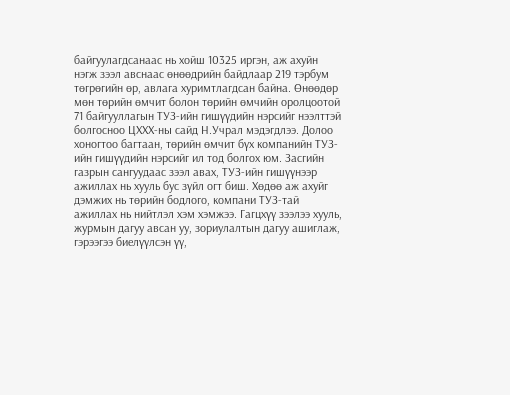байгуулагдсанаас нь хойш 10325 иргэн, аж ахуйн нэгж зээл авснаас өнөөдрийн байдлаар 219 тэрбум төгрөгийн өр, авлага хуримтлагдсан байна. Өнөөдөр мөн төрийн өмчит болон төрийн өмчийн оролцоотой 71 байгууллагын ТУЗ-ийн гишүүдийн нэрсийг нээлттэй болгосноо ЦХХХ-ны сайд Н.Учрал мэдэгдлээ. Долоо хоногтоо багтаан, төрийн өмчит бүх компанийн ТУЗ-ийн гишүүдийн нэрсийг ил тод болгох юм. Засгийн газрын сангуудаас зээл авах, ТУЗ-ийн гишүүнээр ажиллах нь хууль бус зүйл огт биш. Хөдөө аж ахуйг дэмжих нь төрийн бодлого, компани ТУЗ-тай ажиллах нь нийтлэл хэм хэмжээ. Гагцхүү зээлээ хууль, журмын дагуу авсан уу, зориулалтын дагуу ашиглаж, гэрээгээ биелүүлсэн үү,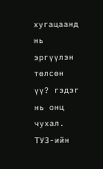хугацаанд нь эргүүлэн төлсөн үү? гэдэг нь онц чухал. ТУЗ-ийн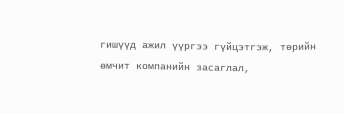гишүүд ажил үүргээ гүйцэтгэж, төрийн өмчит компанийн засаглал,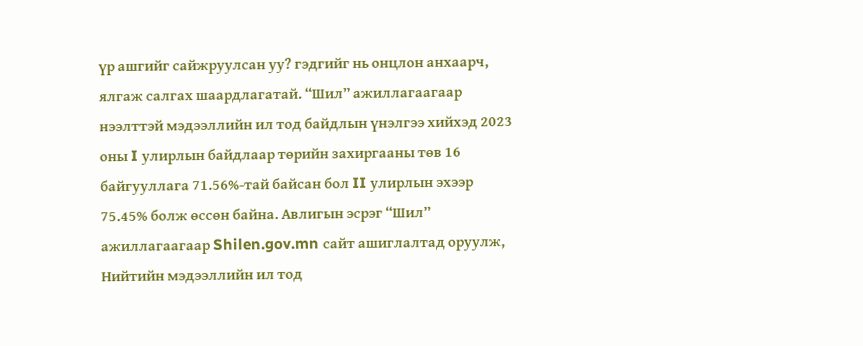үр ашгийг сайжруулсан уу? гэдгийг нь онцлон анхаарч, ялгаж салгах шаардлагатай. “Шил” ажиллагаагаар нээлттэй мэдээллийн ил тод байдлын үнэлгээ хийхэд 2023 оны I улирлын байдлаар төрийн захиргааны төв 16 байгууллага 71.56%-тай байсан бол II улирлын эхээр 75.45% болж өссөн байна. Авлигын эсрэг “Шил” ажиллагаагаар Shilen.gov.mn сайт ашиглалтад оруулж, Нийтийн мэдээллийн ил тод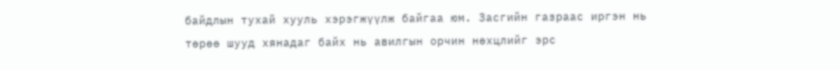байдлын тухай хууль хэрэгжүүлж байгаа юм. Засгийн газраас иргэн нь төрөө шууд хянадаг байх нь авилгын орчин нөхцлийг эрс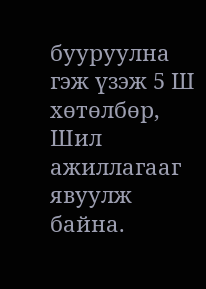бууруулна гэж үзэж 5 Ш хөтөлбөр, Шил ажиллагааг явуулж байна.